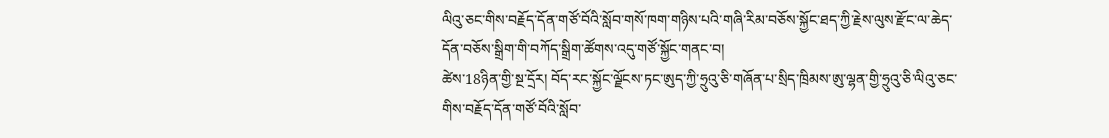ལིའུ་ཅང་གིས་བརྗོད་དོན་གཙོ་བོའི་སློབ་གསོ་ཁག་གཉིས་པའི་གཞི་རིམ་བཅོས་སྐྱོང་ཐད་ཀྱི་རྗེས་ལུས་རྫོང་ལ་ཆེད་དོན་བཅོས་སྒྲིག་གི་བཀོད་སྒྲིག་ཚོགས་འདུ་གཙོ་སྐྱོང་གནང་བ།
ཚེས་18ཉིན་གྱི་སྔ་དྲོར། བོད་རང་སྐྱོང་ལྗོངས་ཏང་ཨུད་ཀྱི་ཧྲུའུ་ཅི་གཞོན་པ་སྲིད་ཁྲིམས་ཨུ་ལྷན་གྱི་ཧྲུའུ་ཅི་ལིའུ་ཅང་གིས་བརྗོད་དོན་གཙོ་བོའི་སློབ་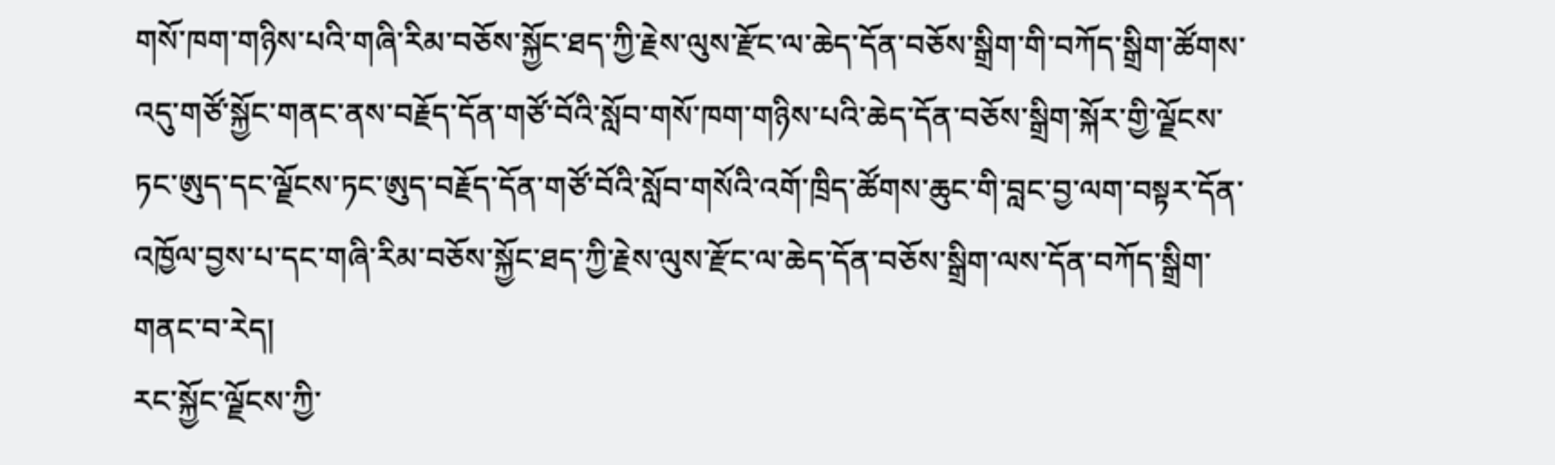གསོ་ཁག་གཉིས་པའི་གཞི་རིམ་བཅོས་སྐྱོང་ཐད་ཀྱི་རྗེས་ལུས་རྫོང་ལ་ཆེད་དོན་བཅོས་སྒྲིག་གི་བཀོད་སྒྲིག་ཚོགས་འདུ་གཙོ་སྐྱོང་གནང་ནས་བརྗོད་དོན་གཙོ་བོའི་སློབ་གསོ་ཁག་གཉིས་པའི་ཆེད་དོན་བཅོས་སྒྲིག་སྐོར་གྱི་ལྗོངས་ཏང་ཨུད་དང་ལྗོངས་ཏང་ཨུད་བརྗོད་དོན་གཙོ་བོའི་སློབ་གསོའི་འགོ་ཁྲིད་ཚོགས་ཆུང་གི་བླང་བྱ་ལག་བསྟར་དོན་འཁྱོལ་བྱས་པ་དང་གཞི་རིམ་བཅོས་སྐྱོང་ཐད་ཀྱི་རྗེས་ལུས་རྫོང་ལ་ཆེད་དོན་བཅོས་སྒྲིག་ལས་དོན་བཀོད་སྒྲིག་གནང་བ་རེད།
རང་སྐྱོང་ལྗོངས་ཀྱི་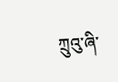ཀྲུའུ་ཞི་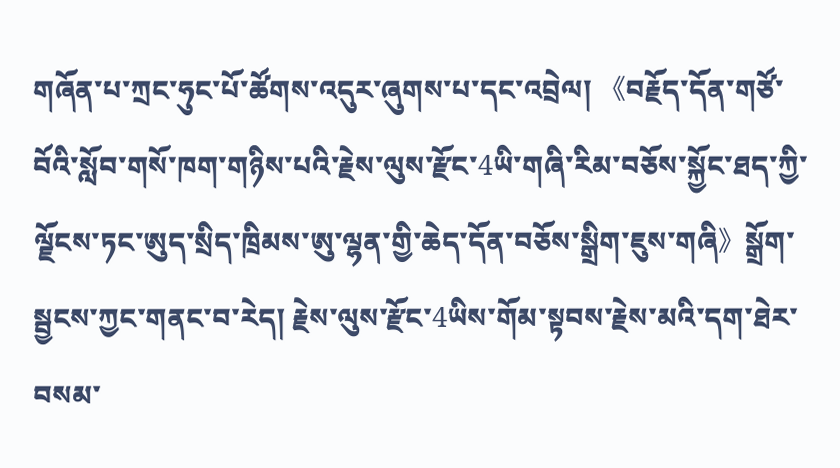གཞོན་པ་ཀྲང་ཧུང་པོ་ཚོགས་འདུར་ཞུགས་པ་དང་འབྲེལ། 《བརྗོད་དོན་གཙོ་བོའི་སློབ་གསོ་ཁག་གཉིས་པའི་རྗེས་ལུས་རྫོང་4ཡི་གཞི་རིམ་བཅོས་སྐྱོང་ཐད་ཀྱི་ལྗོངས་ཏང་ཨུད་སྲིད་ཁྲིམས་ཨུ་ལྷན་གྱི་ཆེད་དོན་བཅོས་སྒྲིག་ཇུས་གཞི》སྒྲོག་སྦྱངས་ཀྱང་གནང་བ་རེད། རྗེས་ལུས་རྫོང་4ཡིས་གོམ་སྟབས་རྗེས་མའི་དག་ཐེར་བསམ་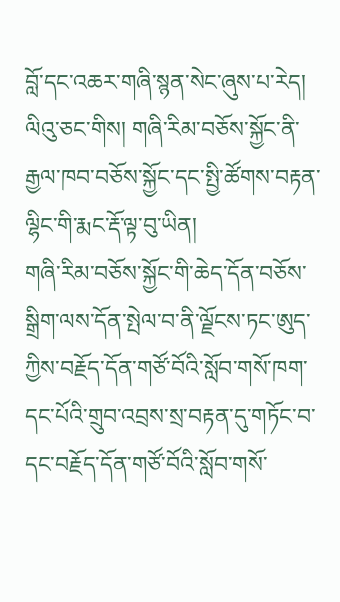བློ་དང་འཆར་གཞི་སྙན་སེང་ཞུས་པ་རེད།
ལིའུ་ཅང་གིས། གཞི་རིམ་བཅོས་སྐྱོང་ནི་རྒྱལ་ཁབ་བཅོས་སྐྱོང་དང་སྤྱི་ཚོགས་བརྟན་ལྷིང་གི་རྨང་རྡོ་ལྟ་བུ་ཡིན།
གཞི་རིམ་བཅོས་སྐྱོང་གི་ཆེད་དོན་བཅོས་སྒྲིག་ལས་དོན་སྤེལ་བ་ནི་ལྗོངས་ཏང་ཨུད་ཀྱིས་བརྗོད་དོན་གཙོ་བོའི་སློབ་གསོ་ཁག་དང་པོའི་གྲུབ་འབྲས་སྲ་བརྟན་དུ་གཏོང་བ་དང་བརྗོད་དོན་གཙོ་བོའི་སློབ་གསོ་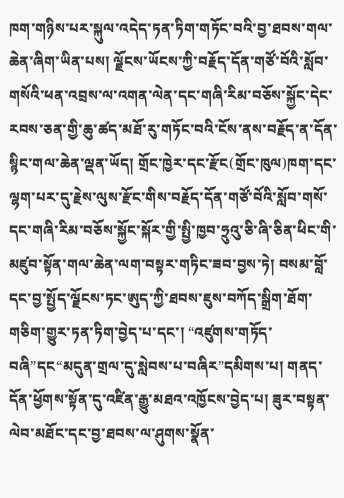ཁག་གཉིས་པར་སྐུལ་འདེད་ཏན་ཏིག་གཏོང་བའི་བྱ་ཐབས་གལ་ཆེན་ཞིག་ཡིན་པས། ལྗོངས་ཡོངས་ཀྱི་བརྗོད་དོན་གཙོ་བོའི་སློབ་གསོའི་ཕན་འབྲས་ལ་འགན་ལེན་དང་གཞི་རིམ་བཅོས་སྐྱོང་དེང་རབས་ཅན་གྱི་ཆུ་ཚད་མཐོ་རུ་གཏོང་བའི་ངོས་ནས་བརྗོད་ན་དོན་སྙིང་གལ་ཆེན་ལྡན་ཡོད། གྲོང་ཁྱེར་དང་རྫོང(གྲོང་ཁུལ)ཁག་དང་ལྷག་པར་དུ་རྗེས་ལུས་རྫོང་གིས་བརྗོད་དོན་གཙོ་བོའི་སློབ་གསོ་དང་གཞི་རིམ་བཅོས་སྐྱོང་སྐོར་གྱི་སྤྱི་ཁྱབ་ཧྲུའུ་ཅི་ཞི་ཅིན་ཕིང་གི་མཛུབ་སྟོན་གལ་ཆེན་ལག་བསྟར་གཏིང་ཟབ་བྱས་ཏེ། བསམ་བློ་དང་བྱ་སྤྱོད་ལྗོངས་ཏང་ཨུད་ཀྱི་ཐབས་ཇུས་བཀོད་སྒྲིག་ཐོག་གཅིག་གྱུར་ཏན་ཏིག་བྱེད་པ་དང་། “འཛུགས་གཏོད་བཞི”དང“མདུན་གྲལ་དུ་སླེབས་པ་བཞིར”དམིགས་པ། གནད་དོན་ཕྱོགས་སྟོན་དུ་འཛིན་རྒྱུ་མཐའ་འཁྱོངས་བྱེད་པ། ཟུར་བསྟན་ལེབ་མཐོང་དང་བྱ་ཐབས་ལ་ཤུགས་སྣོན་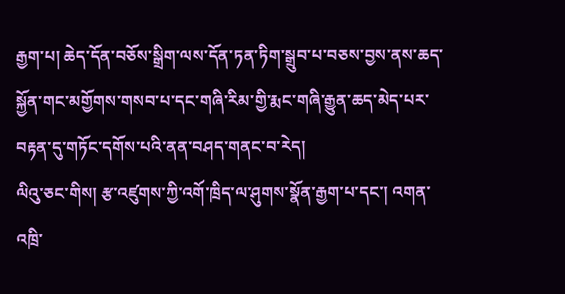རྒྱག་པ། ཆེད་དོན་བཅོས་སྒྲིག་ལས་དོན་ཏན་ཏིག་སྒྲུབ་པ་བཅས་བྱས་ནས་ཆད་སྐྱོན་གང་མགྱོགས་གསབ་པ་དང་གཞི་རིམ་གྱི་རྨང་གཞི་རྒྱུན་ཆད་མེད་པར་བརྟན་དུ་གཏོང་དགོས་པའི་ནན་བཤད་གནང་བ་རེད།
ལིའུ་ཅང་གིས། རྩ་འཛུགས་ཀྱི་འགོ་ཁྲིད་ལ་ཤུགས་སྣོན་རྒྱག་པ་དང་། འགན་འཁྲི་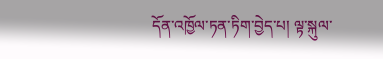དོན་འཁྱོལ་ཏན་ཏིག་བྱེད་པ། ལྟ་སྐུལ་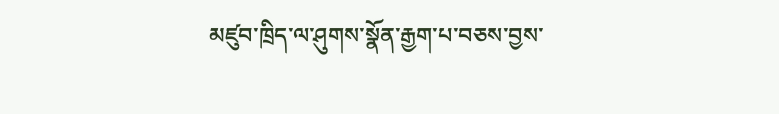མཛུབ་ཁྲིད་ལ་ཤུགས་སྣོན་རྒྱག་པ་བཅས་བྱས་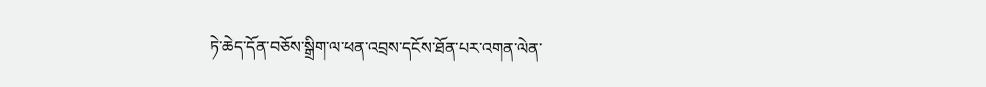ཏེ་ཆེད་དོན་བཅོས་སྒྲིག་ལ་ཕན་འབྲས་དངོས་ཐོན་པར་འགན་ལེན་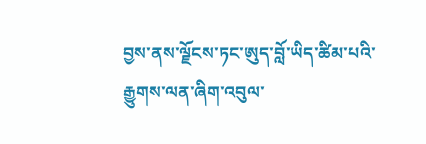བྱས་ནས་ལྗོངས་ཏང་ཨུད་བློ་ཡིད་ཚིམ་པའི་རྒྱུགས་ལན་ཞིག་འབུལ་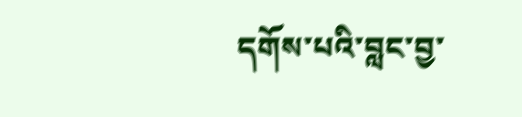དགོས་པའི་བླང་བྱ་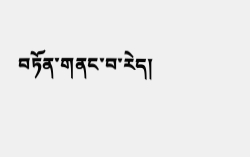བཏོན་གནང་བ་རེད།